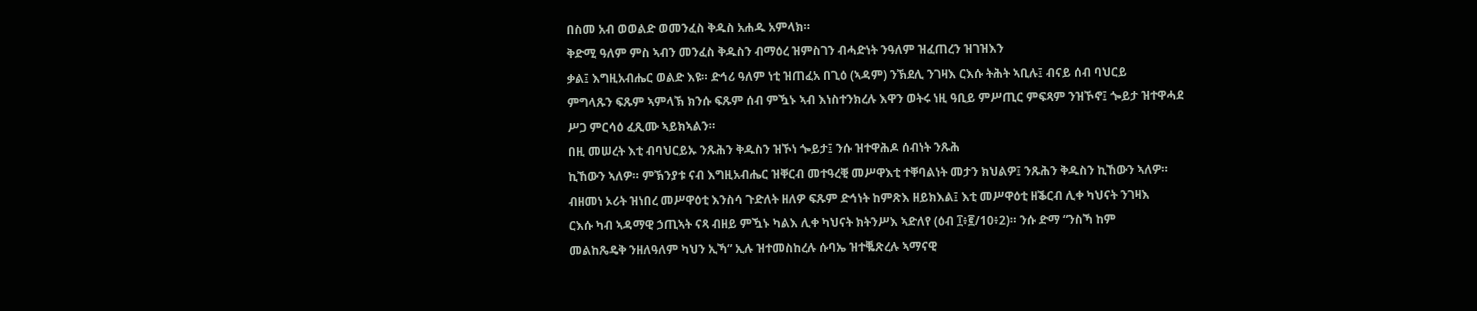በስመ አብ ወወልድ ወመንፈስ ቅዱስ አሐዱ አምላክ።
ቅድሚ ዓለም ምስ ኣብን መንፈስ ቅዱስን ብማዕረ ዝምስገን ብሓድነት ንዓለም ዝፈጠረን ዝገዝእን
ቃል፤ እግዚአብሔር ወልድ እዩ። ድኅሪ ዓለም ነቲ ዝጠፈአ በጊዕ (ኣዳም) ንኽደሊ ንገዛእ ርእሱ ትሕት ኣቢሉ፤ ብናይ ሰብ ባህርይ
ምግላጹን ፍጹም ኣምላኽ ክንሱ ፍጹም ሰብ ምዃኑ ኣብ እነስተንክረሉ እዋን ወትሩ ነዚ ዓቢይ ምሥጢር ምፍጻም ንዝኾኖ፤ ጐይታ ዝተዋሓደ
ሥጋ ምርሳዕ ፈጺሙ ኣይክኣልን።
በዚ መሠረት እቲ ብባህርይኡ ንጹሕን ቅዱስን ዝኾነ ጐይታ፤ ንሱ ዝተዋሕዶ ሰብነት ንጹሕ
ኪኸውን ኣለዎ። ምኽንያቱ ናብ እግዚአብሔር ዝቐርብ መተዓረቒ መሥዋእቲ ተቐባልነት መታን ክህልዎ፤ ንጹሕን ቅዱስን ኪኸውን ኣለዎ።
ብዘመነ ኦሪት ዝነበረ መሥዋዕቲ እንስሳ ጉድለት ዘለዎ ፍጹም ድኅነት ከምጽእ ዘይክእል፤ እቲ መሥዋዕቲ ዘቕርብ ሊቀ ካህናት ንገዛእ
ርእሱ ካብ ኣዳማዊ ኃጢኣት ናጻ ብዘይ ምዃኑ ካልእ ሊቀ ካህናት ክትንሥእ ኣድለየ (ዕብ ፲፥፪/10፥2)። ንሱ ድማ “ንስኻ ከም
መልከጼዴቅ ንዘለዓለም ካህን ኢኻ” ኢሉ ዝተመስከረሉ ሱባኤ ዝተቘጽረሉ ኣማናዊ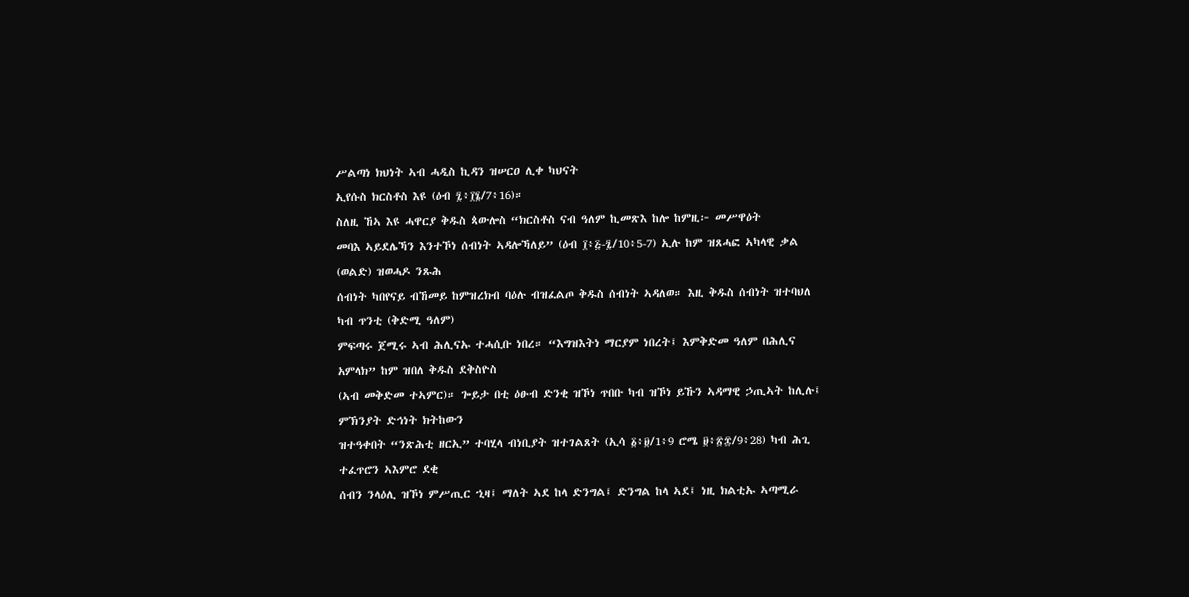ሥልጣነ ክህነት ኣብ ሓዲስ ኪዳን ዝሠርዐ ሊቀ ካህናት
ኢየሱስ ክርስቶስ እዩ (ዕብ ፯፥፲፮/7፥16)።
ስለዚ ኸኣ እዩ ሓዋርያ ቅዱስ ጳውሎስ “ክርስቶስ ናብ ዓለም ኪመጽእ ከሎ ከምዚ፦ መሥዋዕት
መባእ ኣይደሌኻን እንተኾነ ሰብነት ኣዳሎኻለይ” (ዕብ ፲፥፭-፯/10፥5-7) ኢሉ ከም ዝጸሓፎ ኣካላዊ ቃል (ወልድ) ዝወሓዶ ንጹሕ
ሰብነት ካበየናይ ብኸመይ ከምዝረክብ ባዕሉ ብዝፈልጦ ቅዱስ ሰብነት ኣዳለወ። እዚ ቅዱስ ሰብነት ዝተባህለ ካብ ጥንቲ (ቅድሚ ዓለም)
ምፍጣሩ ጀሚሩ ኣብ ሕሊናኡ ተሓሲቡ ነበረ። “እግዝእትነ ማርያም ነበረት፤ እምቅድመ ዓለም በሕሊና አምላክ” ከም ዝበለ ቅዱስ ደቅስዮስ
(ኣብ መቅድመ ተኣምር)። ጐይታ በቲ ዕፁብ ድንቂ ዝኾነ ጥበቡ ካብ ዝኾነ ይኹን ኣዳማዊ ኃጢኣት ከሊሉ፤ ምኽንያት ድኅነት ክትከውን
ዝተዓቀበት “ንጽሕቲ ዘርኢ” ተባሂላ ብነቢያት ዝተገልጸት (ኢሳ ፩፥፱/1፥9 ሮሜ ፱፥፳፰/9፥28) ካብ ሕጊ ተፈጥሮን ኣእምሮ ደቂ
ሰብን ንላዕሊ ዝኾነ ምሥጢር ኂዛ፤ ማለት ኣደ ከላ ድንግል፤ ድንግል ከላ ኣደ፤ ነዚ ክልቲኡ ኣጣሚራ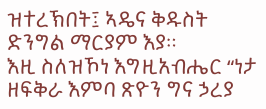ዝተረኽበት፤ ኣዴና ቅዱስት
ድንግል ማርያም እያ።
እዚ ስለዝኾነ እግዚአብሔር “ነታ ዘፍቅራ እምባ ጽዮን ግና ኃረያ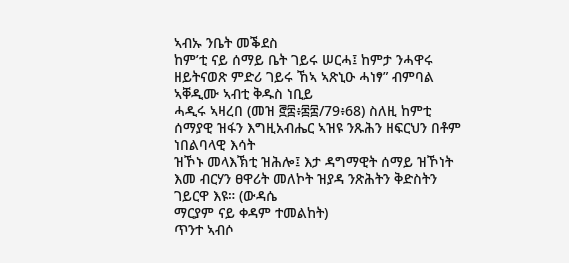ኣብኡ ንቤት መቕደስ
ከም’ቲ ናይ ሰማይ ቤት ገይሩ ሠርሓ፤ ከምታ ንሓዋሩ ዘይትናወጽ ምድሪ ገይሩ ኸኣ ኣጽኒዑ ሓነፃ” ብምባል ኣቐዲሙ ኣብቲ ቅዱስ ነቢይ
ሓዲሩ ኣዛረበ (መዝ ፸፰፥፷፰/79፥68) ስለዚ ከምቲ ሰማያዊ ዝፋን እግዚአብሔር ኣዝዩ ንጹሕን ዘፍርህን በቶም ነበልባላዊ እሳት
ዝኾኑ መላእኽቲ ዝሕሎ፤ እታ ዳግማዊት ሰማይ ዝኾነት እመ ብርሃን ፀዋሪት መለኮት ዝያዳ ንጽሕትን ቅድስትን ገይርዋ እዩ። (ውዳሴ
ማርያም ናይ ቀዳም ተመልከት)
ጥንተ ኣብሶ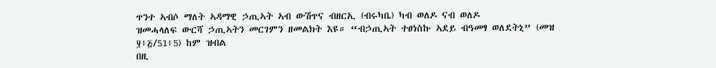ጥንተ ኣብሶ ማለት ኣዳማዊ ኃጢኣት ኣብ ውሽጥና ብዘርኢ (ብሩካቤ) ካብ ወለዶ ናብ ወለዶ
ዝመሓላለፍ ውርሻ ኃጢኣትን መርገምን ዘመልክት እዩ። “ብኃጢኣት ተፀነስኩ ኣደይ ብዓመፃ ወለደትኒ” (መዝ ፶፥፭/51፥5) ከም ዝብል
በዚ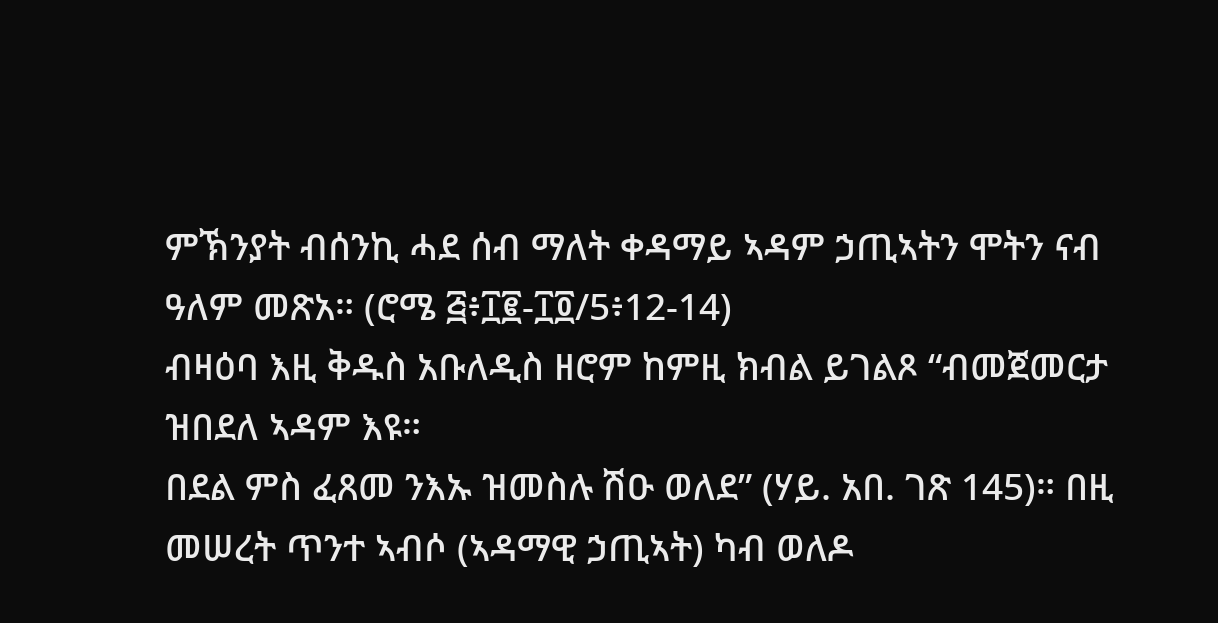ምኽንያት ብሰንኪ ሓደ ሰብ ማለት ቀዳማይ ኣዳም ኃጢኣትን ሞትን ናብ ዓለም መጽአ። (ሮሜ ፭፥፲፪-፲፬/5፥12-14)
ብዛዕባ እዚ ቅዱስ አቡለዲስ ዘሮም ከምዚ ክብል ይገልጾ “ብመጀመርታ ዝበደለ ኣዳም እዩ።
በደል ምስ ፈጸመ ንእኡ ዝመስሉ ሽዑ ወለደ” (ሃይ. አበ. ገጽ 145)። በዚ መሠረት ጥንተ ኣብሶ (ኣዳማዊ ኃጢኣት) ካብ ወለዶ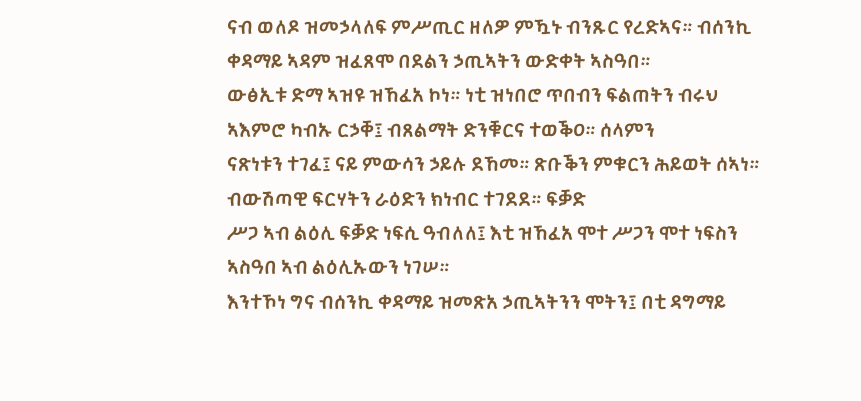ናብ ወለዶ ዝመኃላለፍ ምሥጢር ዘለዎ ምዃኑ ብንጹር የረድኣና። ብሰንኪ ቀዳማይ ኣዳም ዝፈጸሞ በደልን ኃጢኣትን ውድቀት ኣስዓበ።
ውፅኢቱ ድማ ኣዝዩ ዝኸፈአ ኮነ። ነቲ ዝነበሮ ጥበብን ፍልጠትን ብሩህ ኣእምሮ ካብኡ ርኃቐ፤ ብጸልማት ድንቑርና ተወቕዐ። ሰላምን
ናጽነቱን ተገፈ፤ ናይ ምውሳን ኃይሉ ደኸመ። ጽቡቕን ምቁርን ሕይወት ሰኣነ። ብውሽጣዊ ፍርሃትን ራዕድን ክነብር ተገደደ። ፍቓድ
ሥጋ ኣብ ልዕሊ ፍቓድ ነፍሲ ዓብለለ፤ እቲ ዝኸፈአ ሞተ ሥጋን ሞተ ነፍስን ኣስዓበ ኣብ ልዕሊኡውን ነገሠ።
እንተኾነ ግና ብሰንኪ ቀዳማይ ዝመጽአ ኃጢኣትንን ሞትን፤ በቲ ዳግማይ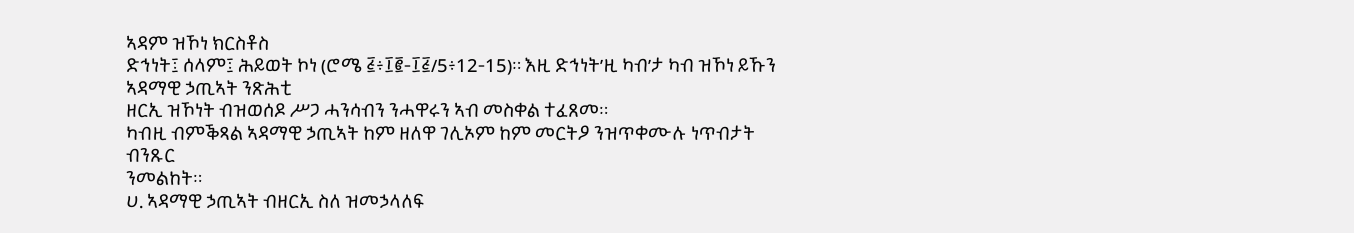ኣዳም ዝኾነ ክርስቶስ
ድኅነት፤ ሰላም፤ ሕይወት ኮነ (ሮሜ ፭፥፲፪-፲፭/5፥12-15)። እዚ ድኅነት’ዚ ካብ’ታ ካብ ዝኾነ ይኹን ኣዳማዊ ኃጢኣት ንጽሕቲ
ዘርኢ ዝኾነት ብዝወሰዶ ሥጋ ሓንሳብን ንሓዋሩን ኣብ መስቀል ተፈጸመ።
ካብዚ ብምቕጻል ኣዳማዊ ኃጢኣት ከም ዘለዋ ገሊኦም ከም መርትዖ ንዝጥቀሙሉ ነጥብታት ብንጹር
ንመልከት።
ሀ. ኣዳማዊ ኃጢኣት ብዘርኢ ስለ ዝመኃላለፍ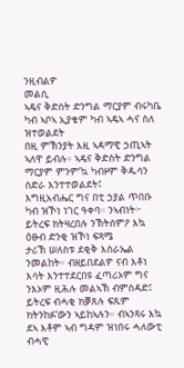ንዚብልዎ
መልሲ
ኣዴና ቅድስት ድንግል ማርያም ብሩካቤ ካብ ኣቦኣ ኢያቄም ካብ ኣዴኣ ሓና ስለ ዝተወልደት
በዚ ምኽንያት እዚ ኣዳማዊ ኃጢኣት ኣለዋ ይብሉ። ኣዴና ቅድስት ድንግል ማርያም ምንም’ኳ ካብዞም ቅዱሳን ስድራ እንተተወልደት፤
እግዚአብሔር ግና በቲ ኃያል ጥበቡ ካብ ዝኾነ ነገር ዓቀባ። ንኣብነት፦ ይትረፍ ክትዛረበሉ ንኽትሰምዖ እኳ ዕፁብ ድንቂ ዝኾነ ፍጻሜ
ታሪኽ ሠለስቱ ደቂቅ እስራኤል ንመልከት። ብዘይበደልዎ ናብ እቶነ እሳት እንተተደርበዩ ፈጣሪኦም ግና ንእኦም ዚሕሉ መልኣኽ ብምስዳድ፤
ይትረፍ ብሓቂ ክቓጸሉ ፍጹም ክትንከፉ’ውን ኣይከኣሉን። ብኣንጻሩ እኳ ደኣ እቶም ኣብ ግዳም ዝነበሩ ሓለውቲ ብሓዊ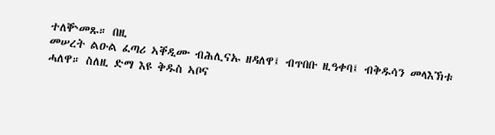ተለቝመጹ። በዚ
መሠረት ልዑል ፈጣሪ ኣቐዲሙ ብሕሊናኡ ዘዳለዋ፤ ብጥበቡ ዚዓቀባ፤ ብቅዱሳን መላእኽቱ ሓለዋ። ስለዚ ድማ እዩ ቅዱስ ኣቦና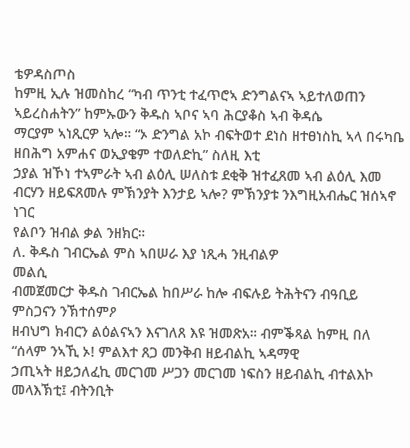ቴዎዳስጦስ
ከምዚ ኢሉ ዝመስከረ “ካብ ጥንቲ ተፈጥሮኣ ድንግልናኣ ኣይተለወጠን ኣይረስሐትን” ከምኡውን ቅዱስ ኣቦና ኣባ ሕርያቆስ ኣብ ቅዳሴ
ማርያም ኣነጺርዎ ኣሎ። “ኦ ድንግል አኮ ብፍትወተ ደነስ ዘተፀነስኪ ኣላ በሩካቤ ዘበሕግ አምሐና ወኢያቄም ተወለድኪ” ስለዚ እቲ
ኃያል ዝኾነ ተኣምራት ኣብ ልዕሊ ሠለስቱ ደቂቅ ዝተፈጸመ ኣብ ልዕሊ እመ ብርሃን ዘይፍጸመሉ ምኽንያት እንታይ ኣሎ? ምኽንያቱ ንእግዚአብሔር ዝሰኣኖ ነገር
የልቦን ዝብል ቃል ንዘክር።
ለ. ቅዱስ ገብርኤል ምስ ኣበሠራ እያ ነጺሓ ንዚብልዎ
መልሲ
ብመጀመርታ ቅዱስ ገብርኤል ከበሥራ ከሎ ብፍሉይ ትሕትናን ብዓቢይ ምስጋናን ንኽተሰምዖ
ዘብህግ ክብርን ልዕልናኣን እናገለጸ እዩ ዝመጽአ። ብምቕጻል ከምዚ በለ “ሰላም ንኣኺ ኦ! ምልእተ ጸጋ መንቅብ ዘይብልኪ ኣዳማዊ
ኃጢኣት ዘይኃለፈኪ መርገመ ሥጋን መርገመ ነፍስን ዘይብልኪ ብተልእኮ መላእኽቲ፤ ብትንቢት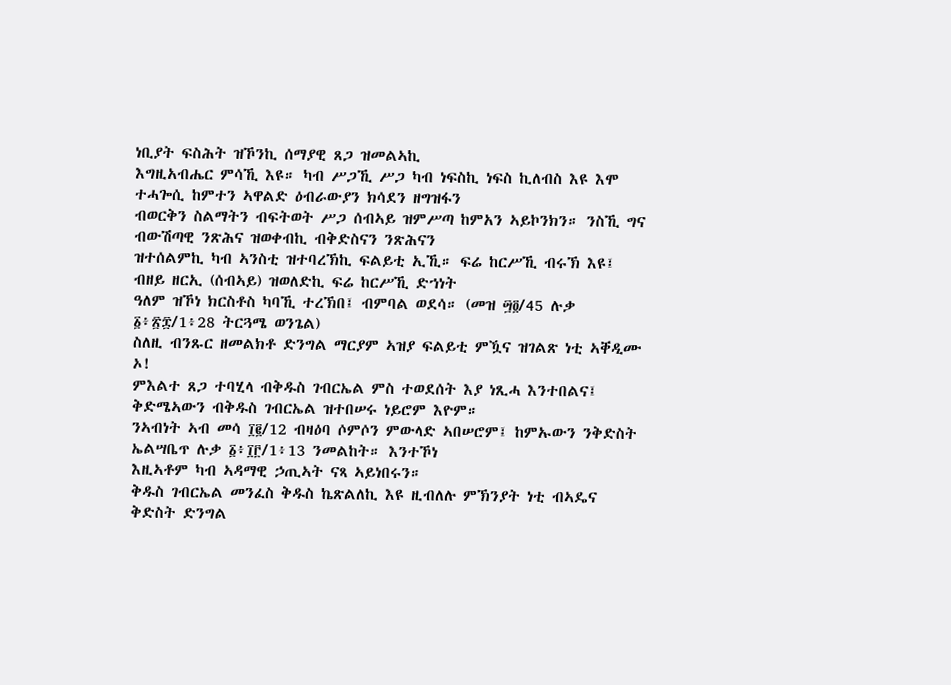ነቢያት ፍስሕት ዝኾንኪ ሰማያዊ ጸጋ ዝመልኣኪ
እግዚአብሔር ምሳኺ እዩ። ካብ ሥጋኺ ሥጋ ካብ ነፍስኪ ነፍስ ኪለብስ እዩ እሞ ተሓጐሲ ከምተን ኣዋልድ ዕብራውያን ክሳደን ዘግዝፋን
ብወርቅን ስልማትን ብፍትወት ሥጋ ሰብኣይ ዝምሥጣ ከምአን ኣይኮንክን። ንስኺ ግና ብውሽጣዊ ንጽሕና ዝወቀብኪ ብቅድስናን ንጽሕናን
ዝተሰልምኪ ካብ ኣንስቲ ዝተባረኽኪ ፍልይቲ ኢኺ። ፍሬ ከርሥኺ ብሩኽ እዩ፤ ብዘይ ዘርኢ (ሰብኣይ) ዝወለድኪ ፍሬ ከርሥኺ ድኀነት
ዓለም ዝኾነ ክርስቶስ ካባኺ ተረኽበ፤ ብምባል ወደሳ። (መዝ ፵፬/45 ሉቃ ፩፥፳፰/1፥28 ትርጓሜ ወንጌል)
ስለዚ ብንጹር ዘመልክቶ ድንግል ማርያም ኣዝያ ፍልይቲ ምዃና ዝገልጽ ነቲ ኣቐዲሙ ኦ!
ምእልተ ጸጋ ተባሂላ ብቅዱስ ገብርኤል ምስ ተወደሰት እያ ነጺሓ እንተበልና፤ ቅድሜኣውን ብቅዱስ ገብርኤል ዝተበሠሩ ነይሮም እዮም።
ንኣብነት ኣብ መሳ ፲፪/12 ብዛዕባ ሶምሶን ምውላድ ኣበሠሮም፤ ከምኡውን ንቅድስት ኤልሣቤጥ ሉቃ ፩፥፲፫/1፥13 ንመልከት። እንተኾነ
እዚኣቶም ካብ ኣዳማዊ ኃጢኣት ናጻ ኣይነበሩን።
ቅዱስ ገብርኤል መንፈስ ቅዱስ ኬጽልለኪ እዩ ዚብለሉ ምኽንያት ነቲ ብኣዴና ቅድስት ድንግል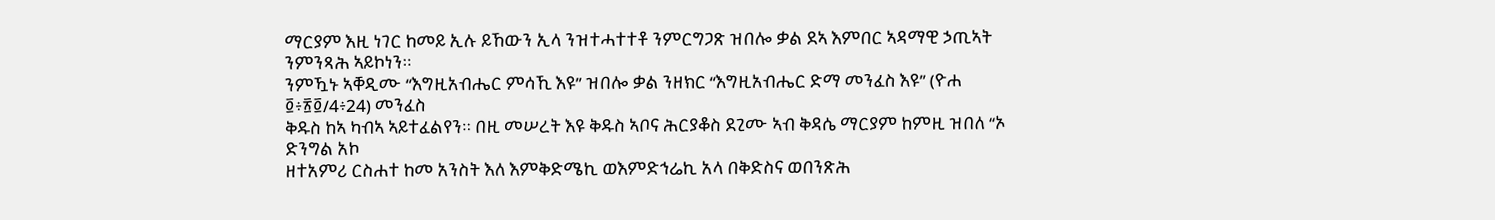ማርያም እዚ ነገር ከመይ ኢሉ ይኸውን ኢላ ንዝተሓተተቶ ንምርግጋጽ ዝበሎ ቃል ደኣ እምበር ኣዳማዊ ኃጢኣት ንምንጻሕ ኣይኮነን።
ንምዃኑ ኣቐዲሙ “እግዚአብሔር ምሳኺ እዩ” ዝበሎ ቃል ንዘክር “እግዚአብሔር ድማ መንፈስ እዩ” (ዮሐ ፬፥፳፬/4፥24) መንፈስ
ቅዱስ ከኣ ካብኣ ኣይተፈልየን። በዚ መሠረት እዩ ቅዱስ ኣቦና ሕርያቆስ ደጊሙ ኣብ ቅዳሴ ማርያም ከምዚ ዝበለ “ኦ ድንግል አኮ
ዘተአምሪ ርስሐተ ከመ አንስት እለ እምቅድሜኪ ወእምድኅሬኪ አላ በቅድስና ወበንጽሕ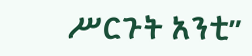ሥርጉት አንቲ”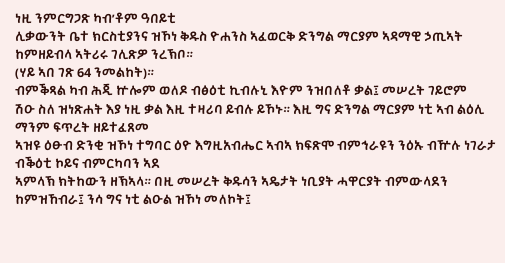ነዚ ንምርግጋጽ ካብ’ቶም ዓበይቲ
ሊቃውንት ቤተ ክርስቲያንና ዝኾነ ቅዱስ ዮሐንስ ኣፈወርቅ ድንግል ማርያም ኣዳማዊ ኃጢኣት ከምዘይብላ ኣትሪሩ ገሊጽዎ ንረኽቦ።
(ሃይ ኣበ ገጽ 64 ንመልከት)።
ብምቕጻል ካብ ሕጂ ኵሎም ወለዶ ብፅዕቲ ኪብሉኒ እዮም ንዝበለቶ ቃል፤ መሠረት ገይሮም
ሽዑ ስለ ዝነጽሐት እያ ነዚ ቃል እዚ ተዛሪባ ይብሉ ይኾኑ። እዚ ግና ድንግል ማርያም ነቲ ኣብ ልዕሊ ማንም ፍጥረት ዘይተፈጸመ
ኣዝዩ ዕፁብ ድንቂ ዝኾነ ተግባር ዕዮ እግዚአብሔር ኣብኣ ክፍጽሞ ብምኅራዩን ንዕኡ ብዅሉ ነገራታ ብቕዕቲ ኮይና ብምርካባን ኣደ
ኣምላኽ ክትከውን ዘኽኣላ። በዚ መሠረት ቅዱሳን ኣዴታት ነቢያት ሓዋርያት ብምውላደን ከምዝኸብራ፤ ንሳ ግና ነቲ ልዑል ዝኾነ መለኮት፤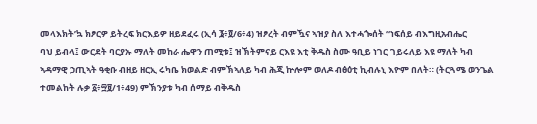መላእክት’ኳ ክፆርዎ ይትረፍ ክርእይዎ ዘይደፈሩ (ኢሳ ፮፥፬/6፥4) ዝፆረት ብምዃና ኣዝያ ስለ እተሓጐሰት “ነፍሰይ ብእግዚአብሔር
ባህ ይብላ፤ ውርደት ባርያኡ ማለት መከራ ሔዋን ጠሚቱ፤ ዝኽትምናይ ርእዩ እቲ ቅዱስ ስሙ ዓቢይ ነገር ገይሩለይ እዩ ማለት ካብ
ኣዳማዊ ኃጢኣት ዓቂቡ ብዘይ ዘርኢ ሩካቤ ክወልድ ብምኽኣለይ ካብ ሕጂ ኵሎም ወለዶ ብፅዕቲ ኪብሉኒ እዮም በለት። (ትርጓሜ ወንጌል
ተመልከት ሉቃ ፩፥፵፱/1፥49) ምኽንያቱ ካብ ሰማይ ብቅዱስ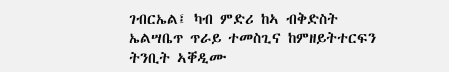ገብርኤል፤ ካብ ምድሪ ከኣ ብቅድስት ኤልሣቤጥ ጥራይ ተመስጊና ከምዘይትተርፍን
ትንቢት ኣቐዲሙ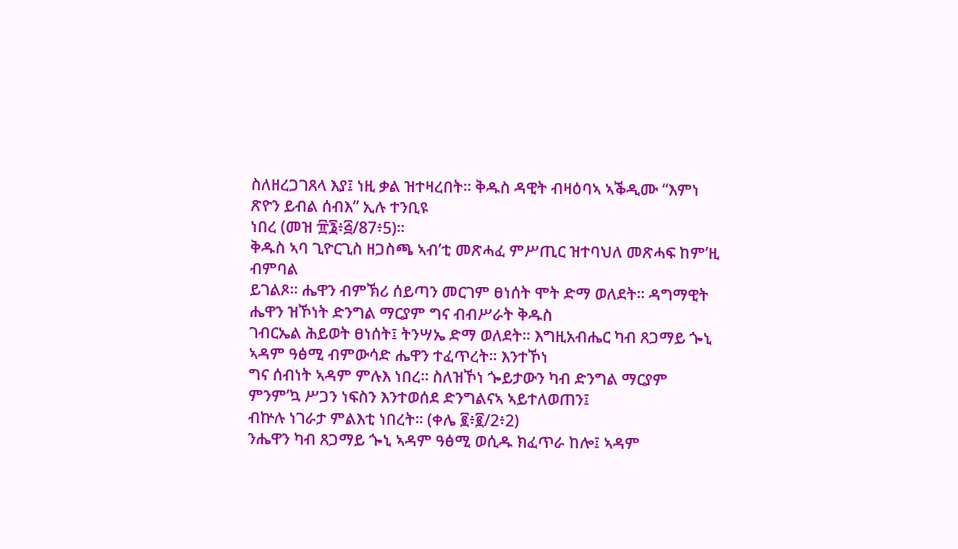ስለዘረጋገጸላ እያ፤ ነዚ ቃል ዝተዛረበት። ቅዱስ ዳዊት ብዛዕባኣ ኣቕዲሙ “እምነ ጽዮን ይብል ሰብእ” ኢሉ ተንቢዩ
ነበረ (መዝ ፹፮፥፭/87፥5)።
ቅዱስ ኣባ ጊዮርጊስ ዘጋስጫ ኣብ’ቲ መጽሓፈ ምሥጢር ዝተባህለ መጽሓፍ ከም’ዚ ብምባል
ይገልጾ። ሔዋን ብምኽሪ ሰይጣን መርገም ፀነሰት ሞት ድማ ወለደት። ዳግማዊት ሔዋን ዝኾነት ድንግል ማርያም ግና ብብሥራት ቅዱስ
ገብርኤል ሕይወት ፀነሰት፤ ትንሣኤ ድማ ወለደት። እግዚአብሔር ካብ ጸጋማይ ጐኒ ኣዳም ዓፅሚ ብምውሳድ ሔዋን ተፈጥረት። እንተኾነ
ግና ሰብነት ኣዳም ምሉእ ነበረ። ስለዝኾነ ጐይታውን ካብ ድንግል ማርያም ምንም’ኳ ሥጋን ነፍስን እንተወሰደ ድንግልናኣ ኣይተለወጠን፤
ብኵሉ ነገራታ ምልእቲ ነበረት። (ቀሌ ፪፥፪/2፥2)
ንሔዋን ካብ ጸጋማይ ጐኒ ኣዳም ዓፅሚ ወሲዱ ክፈጥራ ከሎ፤ ኣዳም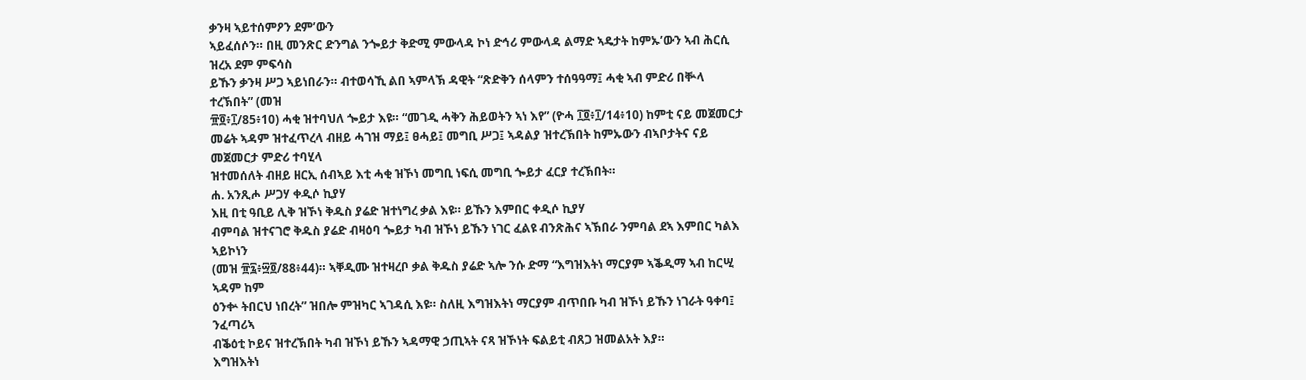ቃንዛ ኣይተሰምዖን ደም’ውን
ኣይፈሰሶን። በዚ መንጽር ድንግል ንጐይታ ቅድሚ ምውላዳ ኮነ ድኅሪ ምውላዳ ልማድ ኣዴታት ከምኡ’ውን ኣብ ሕርሲ ዝረአ ደም ምፍሳስ
ይኹን ቃንዛ ሥጋ ኣይነበራን። ብተወሳኺ ልበ ኣምላኽ ዳዊት “ጽድቅን ሰላምን ተሰዓዓማ፤ ሓቂ ኣብ ምድሪ በቝላ ተረኽበት” (መዝ
፹፬፥፲/85፥10) ሓቂ ዝተባህለ ጐይታ እዩ። “መገዲ ሓቅን ሕይወትን ኣነ እየ” (ዮሓ ፲፬፥፲/14፥10) ከምቲ ናይ መጀመርታ
መሬት ኣዳም ዝተፈጥረላ ብዘይ ሓገዝ ማይ፤ ፀሓይ፤ መግቢ ሥጋ፤ ኣዳልያ ዝተረኽበት ከምኡውን ብኣቦታትና ናይ መጀመርታ ምድሪ ተባሂላ
ዝተመሰለት ብዘይ ዘርኢ ሰብኣይ እቲ ሓቂ ዝኾነ መግቢ ነፍሲ መግቢ ጐይታ ፈርያ ተረኽበት።
ሐ. አንጺሖ ሥጋሃ ቀዲሶ ኪያሃ
እዚ በቲ ዓቢይ ሊቅ ዝኾነ ቅዱስ ያሬድ ዝተነግረ ቃል እዩ። ይኹን እምበር ቀዲሶ ኪያሃ
ብምባል ዝተናገሮ ቅዱስ ያሬድ ብዛዕባ ጐይታ ካብ ዝኾነ ይኹን ነገር ፈልዩ ብንጽሕና ኣኽበራ ንምባል ደኣ እምበር ካልእ ኣይኮነን
(መዝ ፹፯፥፵፬/88፥44)። ኣቐዲሙ ዝተዛረቦ ቃል ቅዱስ ያሬድ ኣሎ ንሱ ድማ “እግዝእትነ ማርያም ኣቕዲማ ኣብ ከርሢ ኣዳም ከም
ዕንቍ ትበርህ ነበረት” ዝበሎ ምዝካር ኣገዳሲ እዩ። ስለዚ እግዝእትነ ማርያም ብጥበቡ ካብ ዝኾነ ይኹን ነገራት ዓቀባ፤ ንፈጣሪኣ
ብቕዕቲ ኮይና ዝተረኽበት ካብ ዝኾነ ይኹን ኣዳማዊ ኃጢኣት ናጻ ዝኾነት ፍልይቲ ብጸጋ ዝመልአት እያ።
እግዝእትነ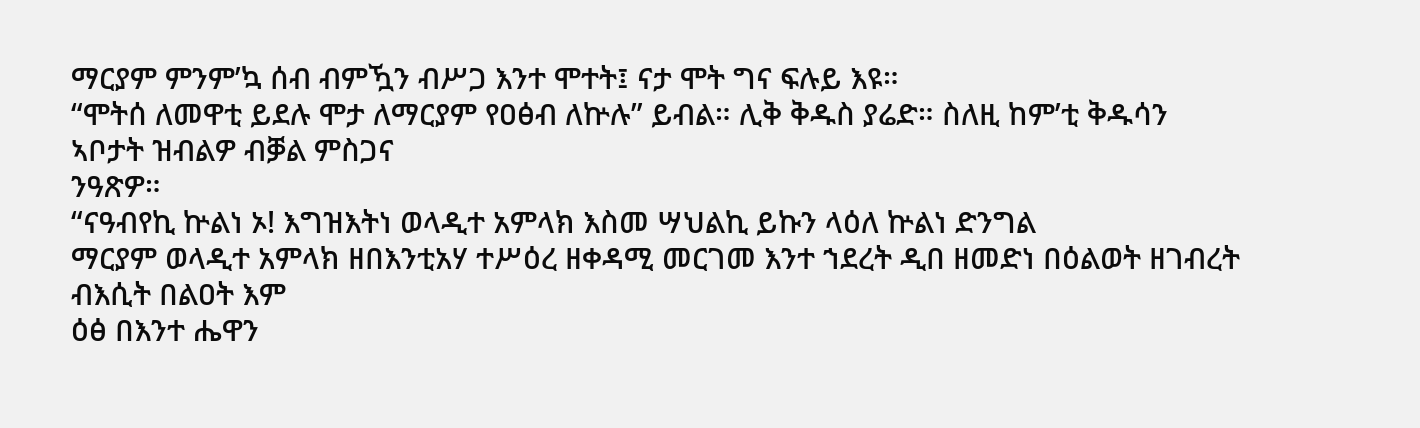ማርያም ምንም’ኳ ሰብ ብምዃን ብሥጋ እንተ ሞተት፤ ናታ ሞት ግና ፍሉይ እዩ።
“ሞትሰ ለመዋቲ ይደሉ ሞታ ለማርያም የዐፅብ ለኵሉ” ይብል። ሊቅ ቅዱስ ያሬድ። ስለዚ ከም’ቲ ቅዱሳን ኣቦታት ዝብልዎ ብቓል ምስጋና
ንዓጽዎ።
“ናዓብየኪ ኵልነ ኦ! እግዝእትነ ወላዲተ አምላክ እስመ ሣህልኪ ይኩን ላዕለ ኵልነ ድንግል
ማርያም ወላዲተ አምላክ ዘበእንቲአሃ ተሥዕረ ዘቀዳሚ መርገመ እንተ ኀደረት ዲበ ዘመድነ በዕልወት ዘገብረት ብእሲት በልዐት እም
ዕፅ በእንተ ሔዋን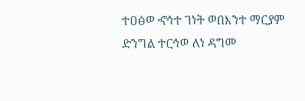ተዐፅወ ኆኅተ ገነት ወበእንተ ማርያም ድንግል ተርኅወ ለነ ዳግመ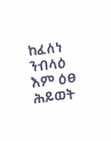ከፈለነ ንብላዕ እም ዕፀ ሕይወት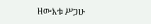ዘውእቱ ሥጋሁ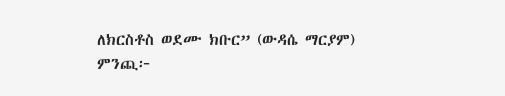ለክርስቶስ ወደሙ ክቡር” (ውዳሴ ማርያም)
ምንጪ፦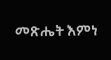መጽሔት እምነ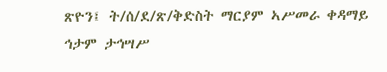ጽዮን፤ ት/ሰ/ደ/ጽ/ቅድስት ማርያም ኣሥመራ ቀዳማይ ኅታም ታኅሣሥ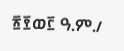፳፻ወ፫ ዓ.ም./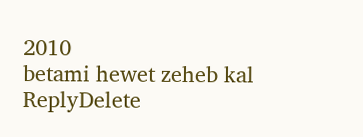2010
betami hewet zeheb kal
ReplyDelete